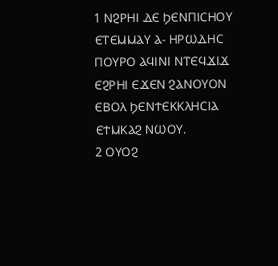1 ⲚϨⲢⲎⲒ ⲆⲈ ϦⲈⲚⲠⲒⲤⲎⲞⲨ ⲈⲦⲈⲘⲘⲀⲨ Ⲁ- ⲎⲢⲰⲆⲎⲤ ⲠⲞⲨⲢⲞ ⲀϤⲒⲚⲒ ⲚⲦⲈϤϪⲒϪ ⲈϨⲢⲎⲒ ⲈϪⲈⲚ ϨⲀⲚⲞⲨⲞⲚ ⲈⲂⲞⲖ ϦⲈⲚϮⲈⲔⲔⲖⲎⲤⲒⲀ ⲈϮⲘⲔⲀϨ ⲚⲰⲞⲨ.
2 ⲞⲨⲞϨ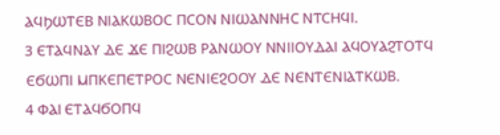ⲀϤϦⲰⲦⲈⲂ ⲚⲒⲀⲔⲰⲂⲞⲤ ⲠⲤⲞⲚ ⲚⲒⲰⲀⲚⲚⲎⲤ ⲚⲦⲤⲎϤⲒ.
3 ⲈⲦⲀϤⲚⲀⲨ ⲆⲈ ϪⲈ ⲠⲒϨⲰⲂ ⲢⲀⲚⲰⲞⲨ ⲚⲚⲒⲒⲞⲨⲆⲀⲒ ⲀϤⲞⲨⲀϨⲦⲞⲦϤ ⲈϬⲰⲠⲒ ⲘⲠⲔⲈⲠⲈⲦⲢⲞⲤ ⲚⲈⲚⲒⲈϨⲞⲞⲨ ⲆⲈ ⲚⲈⲚⲦⲈⲚⲒⲀⲦⲔⲰⲂ.
4 ⲪⲀⲒ ⲈⲦⲀϤϬⲞⲠϤ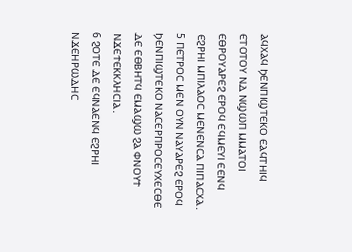ⲀϤⲬⲀϤ ϦⲈⲚⲠⲒϢⲦⲈⲔⲞ ⲈⲀϤⲦⲎⲒϤ ⲈⲦⲞⲦⲞⲨ ⲚⲆ ⲚϢⲰⲠ ⲘⲘⲀⲦⲞⲒ ⲈⲐⲢⲞⲨⲀⲢⲈϨ ⲈⲢⲞϤ ⲈϤⲘⲈⲨⲒ ⲈⲈⲚϤ ⲈϨⲢⲎⲒ ⲘⲠⲒⲖⲀⲞⲤ ⲘⲈⲚⲈⲚⲤⲀ ⲠⲒⲠⲀⲤⲬⲀ.
5 ⲠⲈⲦⲢⲞⲤ ⲘⲈⲚ ⲞⲨⲚ ⲚⲀⲨⲀⲢⲈϨ ⲈⲢⲞϤ ϦⲈⲚⲠⲒϢⲦⲈⲔⲞ ⲚⲀⲤⲈⲢⲠⲢⲞⲤⲈⲨⲬⲈⲤⲐⲈ ⲆⲈ ⲈⲐⲂⲎⲦϤ ⲈⲘⲀϢⲰ ϨⲀ ⲪⲚⲞⲨϮ ⲚϪⲈϮⲈⲔⲔⲖⲎⲤⲒⲀ.
6 ϨⲞⲦⲈ ⲆⲈ ⲈϤⲚⲀⲈⲚϤ ⲈϨⲢⲎⲒ ⲚϪⲈⲎⲢⲰⲆⲎⲤ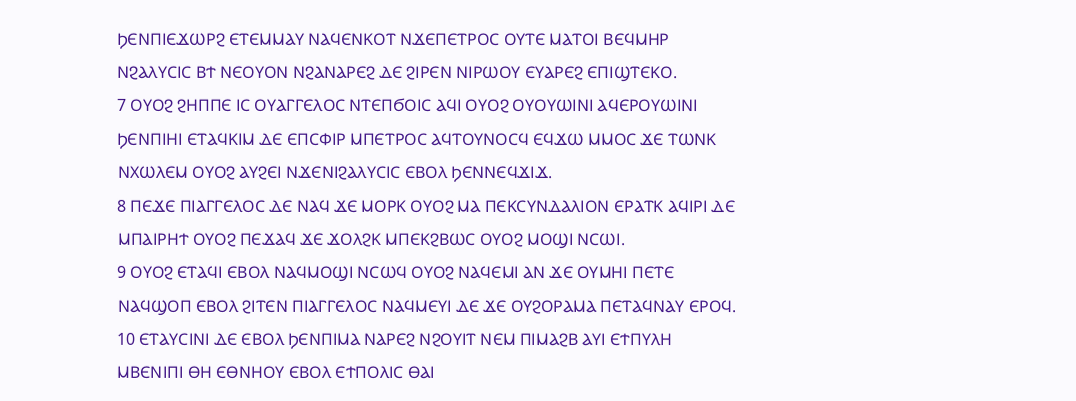ϦⲈⲚⲠⲒⲈϪⲰⲢϨ ⲈⲦⲈⲘⲘⲀⲨ ⲚⲀϤⲈⲚⲔⲞⲦ ⲚϪⲈⲠⲈⲦⲢⲞⲤ ⲞⲨⲦⲈ ⲘⲀⲦⲞⲒ ⲂⲈϤⲘⲎⲢ ⲚϨⲀⲖⲨⲤⲒⲤ ⲂϮ ⲚⲈⲞⲨⲞⲚ ⲚϨⲀⲚⲀⲢⲈϨ ⲆⲈ ϨⲒⲢⲈⲚ ⲚⲒⲢⲰⲞⲨ ⲈⲨⲀⲢⲈϨ ⲈⲠⲒϢⲦⲈⲔⲞ.
7 ⲞⲨⲞϨ ϨⲎⲠⲠⲈ ⲒⲤ ⲞⲨⲀⲄⲄⲈⲖⲞⲤ ⲚⲦⲈⲠϬⲞⲒⲤ ⲀϤⲒ ⲞⲨⲞϨ ⲞⲨⲞⲨⲰⲒⲚⲒ ⲀϤⲈⲢⲞⲨⲰⲒⲚⲒ ϦⲈⲚⲠⲒⲎⲒ ⲈⲦⲀϤⲔⲒⲘ ⲆⲈ ⲈⲠⲤⲪⲒⲢ ⲘⲠⲈⲦⲢⲞⲤ ⲀϤⲦⲞⲨⲚⲞⲤϤ ⲈϤϪⲰ ⲘⲘⲞⲤ ϪⲈ ⲦⲰⲚⲔ ⲚⲬⲰⲖⲈⲘ ⲞⲨⲞϨ ⲀⲨϨⲈⲒ ⲚϪⲈⲚⲒϨⲀⲖⲨⲤⲒⲤ ⲈⲂⲞⲖ ϦⲈⲚⲚⲈϤϪⲒϪ.
8 ⲠⲈϪⲈ ⲠⲒⲀⲄⲄⲈⲖⲞⲤ ⲆⲈ ⲚⲀϤ ϪⲈ ⲘⲞⲢⲔ ⲞⲨⲞϨ ⲘⲀ ⲠⲈⲔⲤⲨⲚⲆⲀⲖⲒⲞⲚ ⲈⲢⲀⲦⲔ ⲀϤⲒⲢⲒ ⲆⲈ ⲘⲠⲀⲒⲢⲎϮ ⲞⲨⲞϨ ⲠⲈϪⲀϤ ϪⲈ ϪⲞⲖϨⲔ ⲘⲠⲈⲔϨⲂⲰⲤ ⲞⲨⲞϨ ⲘⲞϢⲒ ⲚⲤⲰⲒ.
9 ⲞⲨⲞϨ ⲈⲦⲀϤⲒ ⲈⲂⲞⲖ ⲚⲀϤⲘⲞϢⲒ ⲚⲤⲰϤ ⲞⲨⲞϨ ⲚⲀϤⲈⲘⲒ ⲀⲚ ϪⲈ ⲞⲨⲘⲎⲒ ⲠⲈⲦⲈ ⲚⲀϤϢⲞⲠ ⲈⲂⲞⲖ ϨⲒⲦⲈⲚ ⲠⲒⲀⲄⲄⲈⲖⲞⲤ ⲚⲀϤⲘⲈⲨⲒ ⲆⲈ ϪⲈ ⲞⲨϨⲞⲢⲀⲘⲀ ⲠⲈⲦⲀϤⲚⲀⲨ ⲈⲢⲞϤ.
10 ⲈⲦⲀⲨⲤⲒⲚⲒ ⲆⲈ ⲈⲂⲞⲖ ϦⲈⲚⲠⲒⲘⲀ ⲚⲀⲢⲈϨ ⲚϨⲞⲨⲒⲦ ⲚⲈⲘ ⲠⲒⲘⲀϨⲂ ⲀⲨⲒ ⲈϮⲠⲨⲖⲎ ⲘⲂⲈⲚⲒⲠⲒ ⲐⲎ ⲈⲐⲚⲎⲞⲨ ⲈⲂⲞⲖ ⲈϮⲠⲞⲖⲒⲤ ⲐⲀⲒ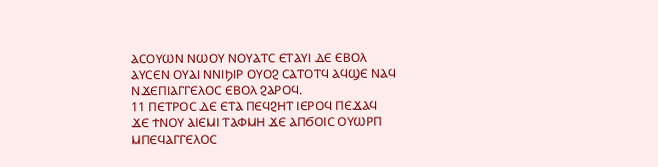ⲀⲤⲞⲨⲰⲚ ⲚⲰⲞⲨ ⲚⲞⲨⲀⲦⲤ ⲈⲦⲀⲨⲒ ⲆⲈ ⲈⲂⲞⲖ ⲀⲨⲤⲈⲚ ⲞⲨⲀⲒ ⲚⲚⲒϦⲒⲢ ⲞⲨⲞϨ ⲤⲀⲦⲞⲦϤ ⲀϤϢⲈ ⲚⲀϤ ⲚϪⲈⲠⲒⲀⲄⲄⲈⲖⲞⲤ ⲈⲂⲞⲖ ϨⲀⲢⲞϤ.
11 ⲠⲈⲦⲢⲞⲤ ⲆⲈ ⲈⲦⲀ ⲠⲈϤϨⲎⲦ ⲒⲈⲢⲞϤ ⲠⲈϪⲀϤ ϪⲈ ϮⲚⲞⲨ ⲀⲒⲈⲘⲒ ⲦⲀⲪⲘⲎ ϪⲈ ⲀⲠϬⲞⲒⲤ ⲞⲨⲰⲢⲠ ⲘⲠⲈϤⲀⲄⲄⲈⲖⲞⲤ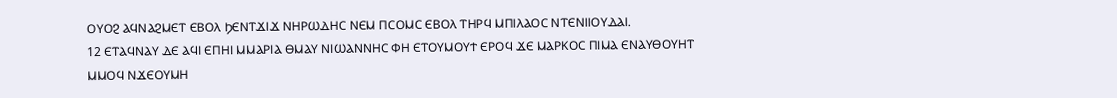ⲞⲨⲞϨ ⲀϤⲚⲀϨⲘⲈⲦ ⲈⲂⲞⲖ ϦⲈⲚⲦϪⲒϪ ⲚⲎⲢⲰⲆⲎⲤ ⲚⲈⲘ ⲠⲤⲞⲘⲤ ⲈⲂⲞⲖ ⲦⲎⲢϤ ⲘⲠⲒⲖⲀⲞⲤ ⲚⲦⲈⲚⲒⲒⲞⲨⲆⲀⲒ.
12 ⲈⲦⲀϤⲚⲀⲨ ⲆⲈ ⲀϤⲒ ⲈⲠⲎⲒ ⲘⲘⲀⲢⲒⲀ ⲐⲘⲀⲨ ⲚⲒⲰⲀⲚⲚⲎⲤ ⲪⲎ ⲈⲦⲞⲨⲘⲞⲨϮ ⲈⲢⲞϤ ϪⲈ ⲘⲀⲢⲔⲞⲤ ⲠⲒⲘⲀ ⲈⲚⲀⲨⲐⲞⲨⲎⲦ ⲘⲘⲞϤ ⲚϪⲈⲞⲨⲘⲎ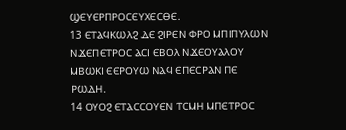ϢⲈⲨⲈⲢⲠⲢⲞⲤⲈⲨⲬⲈⲤⲐⲈ.
13 ⲈⲦⲀϤⲔⲰⲖϨ ⲆⲈ ϨⲒⲢⲈⲚ ⲪⲢⲞ ⲘⲠⲒⲠⲨⲖⲰⲚ ⲚϪⲈⲠⲈⲦⲢⲞⲤ ⲀⲤⲒ ⲈⲂⲞⲖ ⲚϪⲈⲞⲨⲀⲖⲞⲨ ⲘⲂⲰⲔⲒ ⲈⲈⲢⲞⲨⲰ ⲚⲀϤ ⲈⲠⲈⲤⲢⲀⲚ ⲠⲈ ⲢⲰⲆⲎ.
14 ⲞⲨⲞϨ ⲈⲦⲀⲤⲤⲞⲨⲈⲚ ⲦⲤⲘⲎ ⲘⲠⲈⲦⲢⲞⲤ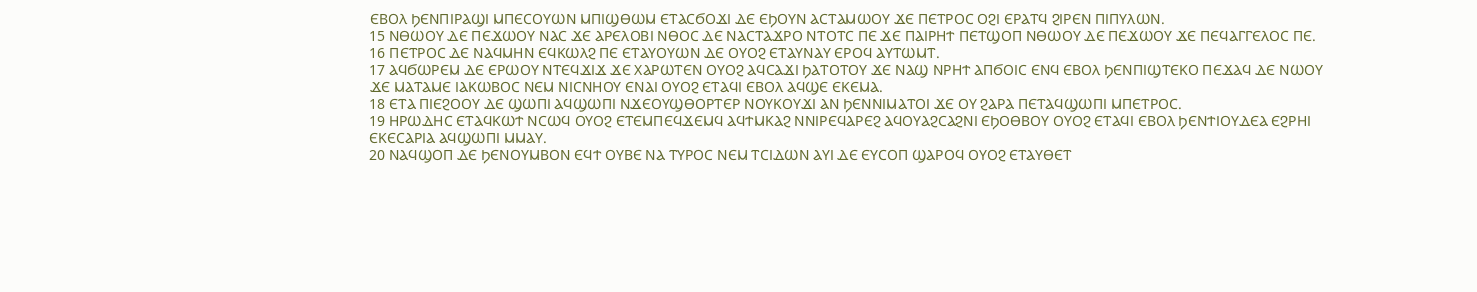ⲈⲂⲞⲖ ϦⲈⲚⲠⲒⲢⲀϢⲒ ⲘⲠⲈⲤⲞⲨⲰⲚ ⲘⲠⲒϢⲐⲰⲘ ⲈⲦⲀⲤϬⲞϪⲒ ⲆⲈ ⲈϦⲞⲨⲚ ⲀⲤⲦⲀⲘⲰⲞⲨ ϪⲈ ⲠⲈⲦⲢⲞⲤ ⲞϨⲒ ⲈⲢⲀⲦϤ ϨⲒⲢⲈⲚ ⲠⲒⲠⲨⲖⲰⲚ.
15 ⲚⲐⲰⲞⲨ ⲆⲈ ⲠⲈϪⲰⲞⲨ ⲚⲀⲤ ϪⲈ ⲀⲢⲈⲖⲞⲂⲒ ⲚⲐⲞⲤ ⲆⲈ ⲚⲀⲤⲦⲀϪⲢⲞ ⲚⲦⲞⲦⲤ ⲠⲈ ϪⲈ ⲠⲀⲒⲢⲎϮ ⲠⲈⲦϢⲞⲠ ⲚⲐⲰⲞⲨ ⲆⲈ ⲠⲈϪⲰⲞⲨ ϪⲈ ⲠⲈϤⲀⲄⲄⲈⲖⲞⲤ ⲠⲈ.
16 ⲠⲈⲦⲢⲞⲤ ⲆⲈ ⲚⲀϤⲘⲎⲚ ⲈϤⲔⲰⲖϨ ⲠⲈ ⲈⲦⲀⲨⲞⲨⲰⲚ ⲆⲈ ⲞⲨⲞϨ ⲈⲦⲀⲨⲚⲀⲨ ⲈⲢⲞϤ ⲀⲨⲦⲰⲘⲦ.
17 ⲀϤϬⲰⲢⲈⲘ ⲆⲈ ⲈⲢⲰⲞⲨ ⲚⲦⲈϤϪⲒϪ ϪⲈ ⲬⲀⲢⲰⲦⲈⲚ ⲞⲨⲞϨ ⲀϤⲤⲀϪⲒ ϦⲀⲦⲞⲦⲞⲨ ϪⲈ ⲚⲀϢ ⲚⲢⲎϮ ⲀⲠϬⲞⲒⲤ ⲈⲚϤ ⲈⲂⲞⲖ ϦⲈⲚⲠⲒϢⲦⲈⲔⲞ ⲠⲈϪⲀϤ ⲆⲈ ⲚⲰⲞⲨ ϪⲈ ⲘⲀⲦⲀⲘⲈ ⲒⲀⲔⲰⲂⲞⲤ ⲚⲈⲘ ⲚⲒⲤⲚⲎⲞⲨ ⲈⲚⲀⲒ ⲞⲨⲞϨ ⲈⲦⲀϤⲒ ⲈⲂⲞⲖ ⲀϤϢⲈ ⲈⲔⲈⲘⲀ.
18 ⲈⲦⲀ ⲠⲒⲈϨⲞⲞⲨ ⲆⲈ ϢⲰⲠⲒ ⲀϤϢⲰⲠⲒ ⲚϪⲈⲞⲨϢⲐⲞⲢⲦⲈⲢ ⲚⲞⲨⲔⲞⲨϪⲒ ⲀⲚ ϦⲈⲚⲚⲒⲘⲀⲦⲞⲒ ϪⲈ ⲞⲨ ϨⲀⲢⲀ ⲠⲈⲦⲀϤϢⲰⲠⲒ ⲘⲠⲈⲦⲢⲞⲤ.
19 ⲎⲢⲰⲆⲎⲤ ⲈⲦⲀϤⲔⲰϮ ⲚⲤⲰϤ ⲞⲨⲞϨ ⲈⲦⲈⲘⲠⲈϤϪⲈⲘϤ ⲀϤϮⲘⲔⲀϨ ⲚⲚⲒⲢⲈϤⲀⲢⲈϨ ⲀϤⲞⲨⲀϨⲤⲀϨⲚⲒ ⲈϦⲞⲐⲂⲞⲨ ⲞⲨⲞϨ ⲈⲦⲀϤⲒ ⲈⲂⲞⲖ ϦⲈⲚϮⲒⲞⲨⲆⲈⲀ ⲈϨⲢⲎⲒ ⲈⲔⲈⲤⲀⲢⲒⲀ ⲀϤϢⲰⲠⲒ ⲘⲘⲀⲨ.
20 ⲚⲀϤϢⲞⲠ ⲆⲈ ϦⲈⲚⲞⲨⲘⲂⲞⲚ ⲈϤϮ ⲞⲨⲂⲈ ⲚⲀ ⲦⲨⲢⲞⲤ ⲚⲈⲘ ⲦⲤⲒⲆⲰⲚ ⲀⲨⲒ ⲆⲈ ⲈⲨⲤⲞⲠ ϢⲀⲢⲞϤ ⲞⲨⲞϨ ⲈⲦⲀⲨⲐⲈⲦ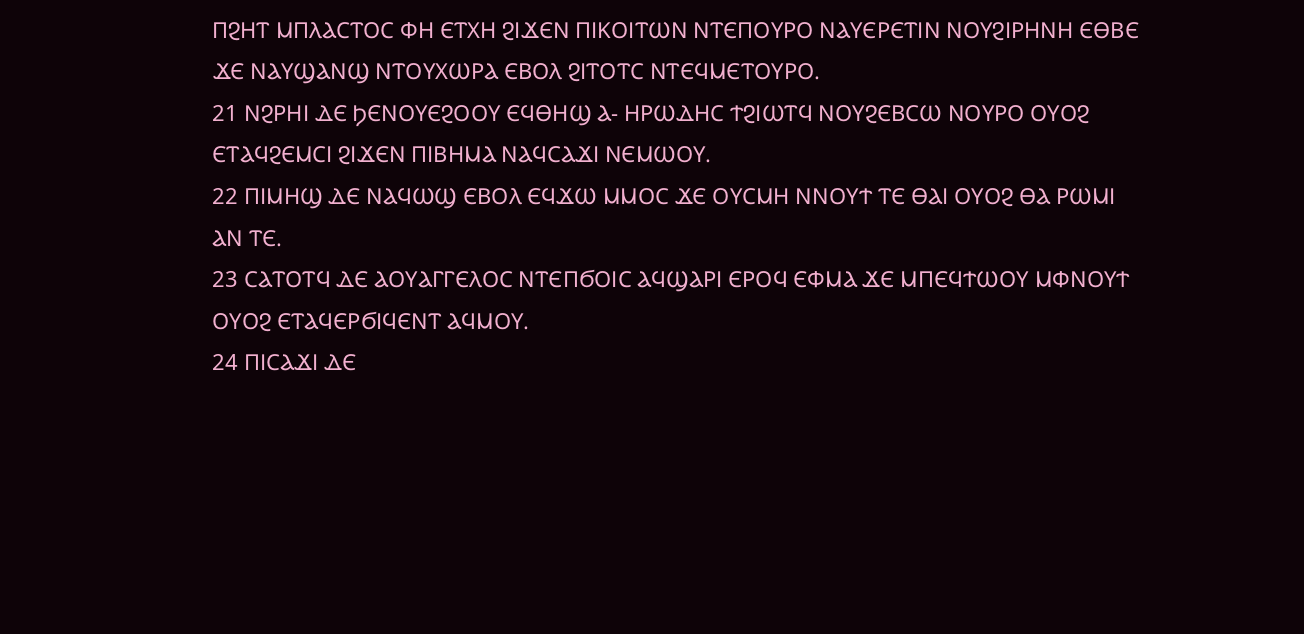ⲠϨⲎⲦ ⲘⲠⲖⲀⲤⲦⲞⲤ ⲪⲎ ⲈⲦⲬⲎ ϨⲒϪⲈⲚ ⲠⲒⲔⲞⲒⲦⲰⲚ ⲚⲦⲈⲠⲞⲨⲢⲞ ⲚⲀⲨⲈⲢⲈⲦⲒⲚ ⲚⲞⲨϨⲒⲢⲎⲚⲎ ⲈⲐⲂⲈ ϪⲈ ⲚⲀⲨϢⲀⲚϢ ⲚⲦⲞⲨⲬⲰⲢⲀ ⲈⲂⲞⲖ ϨⲒⲦⲞⲦⲤ ⲚⲦⲈϤⲘⲈⲦⲞⲨⲢⲞ.
21 ⲚϨⲢⲎⲒ ⲆⲈ ϦⲈⲚⲞⲨⲈϨⲞⲞⲨ ⲈϤⲐⲎϢ Ⲁ- ⲎⲢⲰⲆⲎⲤ ϮϨⲒⲰⲦϤ ⲚⲞⲨϨⲈⲂⲤⲰ ⲚⲞⲨⲢⲞ ⲞⲨⲞϨ ⲈⲦⲀϤϨⲈⲘⲤⲒ ϨⲒϪⲈⲚ ⲠⲒⲂⲎⲘⲀ ⲚⲀϤⲤⲀϪⲒ ⲚⲈⲘⲰⲞⲨ.
22 ⲠⲒⲘⲎϢ ⲆⲈ ⲚⲀϤⲰϢ ⲈⲂⲞⲖ ⲈϤϪⲰ ⲘⲘⲞⲤ ϪⲈ ⲞⲨⲤⲘⲎ ⲚⲚⲞⲨϮ ⲦⲈ ⲐⲀⲒ ⲞⲨⲞϨ ⲐⲀ ⲢⲰⲘⲒ ⲀⲚ ⲦⲈ.
23 ⲤⲀⲦⲞⲦϤ ⲆⲈ ⲀⲞⲨⲀⲄⲄⲈⲖⲞⲤ ⲚⲦⲈⲠϬⲞⲒⲤ ⲀϤϢⲀⲢⲒ ⲈⲢⲞϤ ⲈⲪⲘⲀ ϪⲈ ⲘⲠⲈϤϮⲰⲞⲨ ⲘⲪⲚⲞⲨϮ ⲞⲨⲞϨ ⲈⲦⲀϤⲈⲢϬⲒϤⲈⲚⲦ ⲀϤⲘⲞⲨ.
24 ⲠⲒⲤⲀϪⲒ ⲆⲈ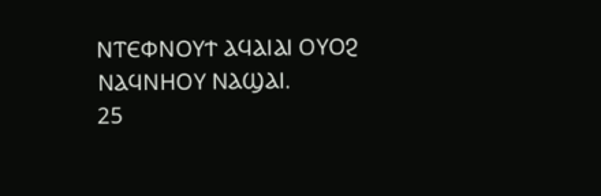ⲚⲦⲈⲪⲚⲞⲨϮ ⲀϤⲀⲒⲀⲒ ⲞⲨⲞϨ ⲚⲀϤⲚⲎⲞⲨ ⲚⲀϢⲀⲒ.
25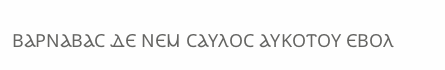ⲂⲀⲢⲚⲀⲂⲀⲤ ⲆⲈ ⲚⲈⲘ ⲤⲀⲨⲖⲞⲤ ⲀⲨⲔⲞⲦⲞⲨ ⲈⲂⲞⲖ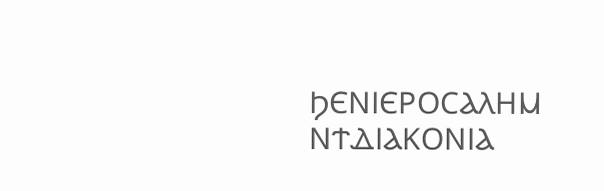ϦⲈⲚⲒⲈⲢⲞⲤⲀⲖⲎⲘ ⲚϮⲆⲒⲀⲔⲞⲚⲒⲀ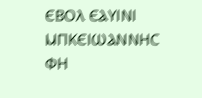ⲈⲂⲞⲖ ⲈⲀⲨⲒⲚⲒ ⲘⲠⲔⲈⲒⲰⲀⲚⲚⲎⲤ ⲪⲎ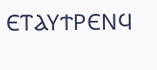ⲈⲦⲀⲨϮⲢⲈⲚϤ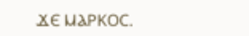ϪⲈ ⲘⲀⲢⲔⲞⲤ.